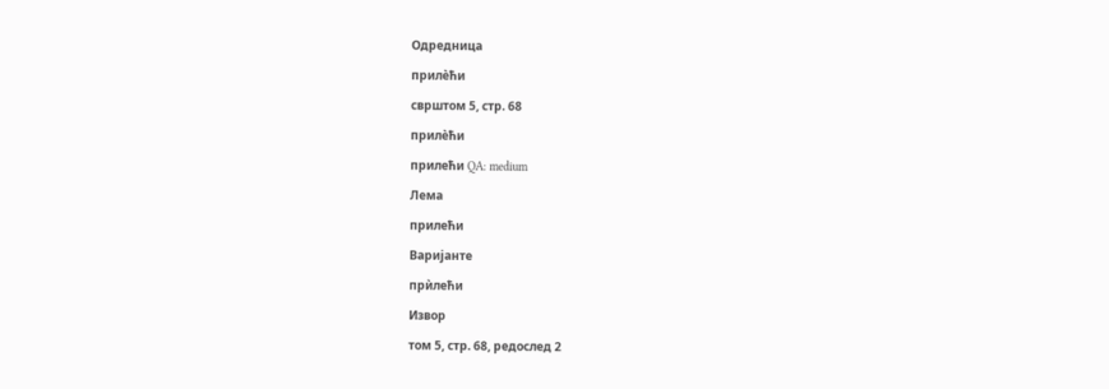Одредница

прилѐћи

сврштом 5, стр. 68

прилѐћи

прилећи QA: medium

Лема

прилећи

Варијанте

прѝлећи

Извор

том 5, стр. 68, редослед 2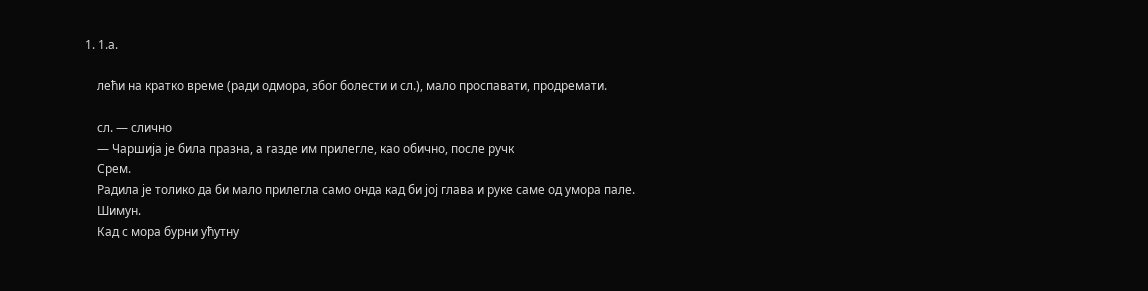1. 1.а.

    лећи на кратко време (ради одмора, због болести и сл.), мало проспавати, продремати.

    сл. — слично
    — Чаршија је била празна, a rазде им прилегле, као обично, после ручк
    Срем.
    Радила је толико да би мало прилегла само онда кад би јој глава и руке саме од умора пале.
    Шимун.
    Кад с мора бурни ућутну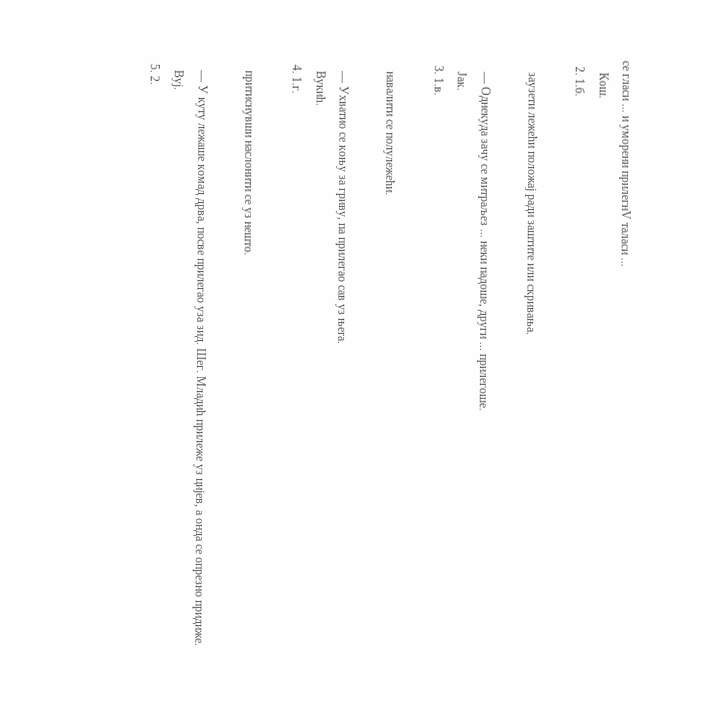се гласи ... и уморени прилегнV таласи ...
    Кош.
  2. 1.б.

    заузети лежећи положај ради заштите или скривања.

    — Однекуда зачу се митраљез ... неки падоше, други ... прилегоше.
    Јак.
  3. 1.в.

    навалити се полулежећи.

    — Ухватио се коњу за гриву, па прилегао сав уз њеrа.
    Вукић.
  4. 1.г.

    притиснувши наслонити се уз нешто.

    — У куту лежаше комад дрва, посве прилегао уза зид. Шег. Младић прилеже уз цијев, а онда се опрезно придиже.
    Вуј.
  5. 2.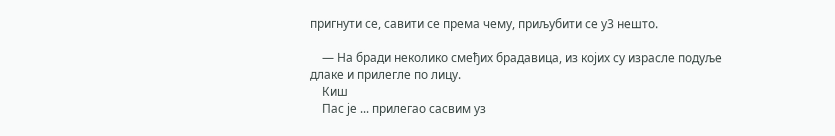пригнути се, савити се према чему, приљубити се у3 нешто.

    — На бради неколико смеђих брадавица, из којих су израсле подуље длаке и прилегле по лицу.
    Киш
    Пас је ... прилегао сасвим уз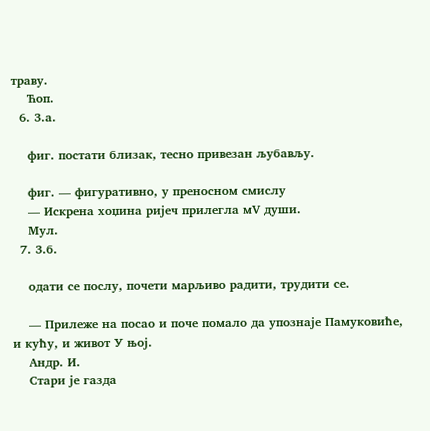траву.
    Ћоп.
  6. 3.а.

    фиг. постати близак, тесно привезан љубављу.

    фиг. — фигуративно, у преносном смислу
    — Искрена хоџина ријеч прилегла мV души.
    Мул.
  7. 3.б.

    одати се послу, почети марљиво радити, трудити се.

    — Прилеже на посао и поче помало да упознаје Памуковиће, и кућу, и живот У њој.
    Андр. И.
    Стари је газда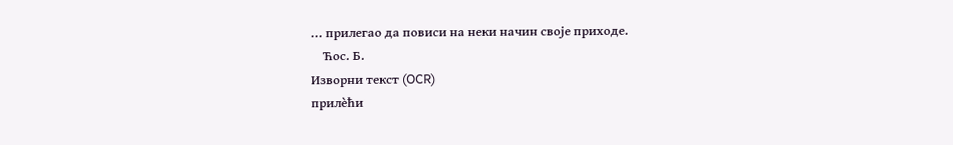... прилегао да повиси на неки начин своје приходе.
    Ћос. Б.
Изворни текст (OCR)
прилѐћи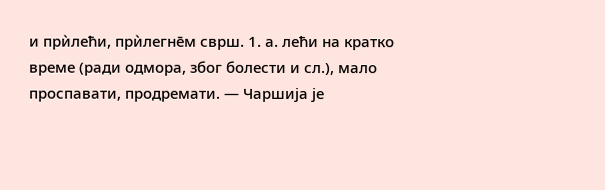и прѝлећи, прѝлегне̄м сврш. 1. а. лећи на кратко време (ради одмора, због болести и сл.), мало проспавати, продремати. — Чаршија је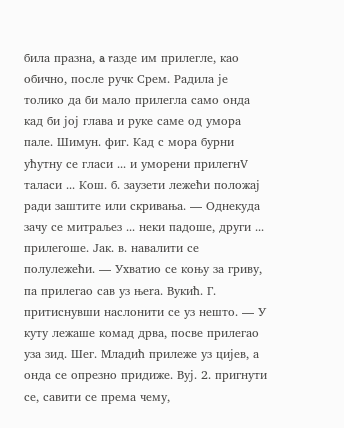била празна, a rазде им прилегле, као обично, после ручк Срем. Радила је толико да би мало прилегла само онда кад би јој глава и руке саме од умора пале. Шимун. фиг. Кад с мора бурни ућутну се гласи ... и уморени прилегнV таласи ... Кош. б. заузети лежећи положај ради заштите или скривања. — Однекуда зачу се митраљез ... неки падоше, други ... прилегоше. Јак. в. навалити се полулежећи. — Ухватио се коњу за гриву, па прилегао сав уз њеrа. Вукић. Г. притиснувши наслонити се уз нешто. — У куту лежаше комад дрва, посве прилегао уза зид. Шег. Младић прилеже уз цијев, а онда се опрезно придиже. Вуј. 2. пригнути се, савити се према чему,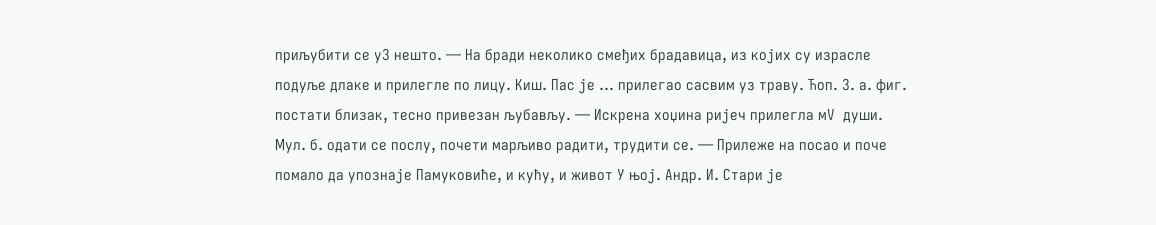приљубити се у3 нешто. — На бради неколико смеђих брадавица, из којих су израсле подуље длаке и прилегле по лицу. Киш. Пас је ... прилегао сасвим уз траву. Ћоп. 3. а. фиг. постати близак, тесно привезан љубављу. — Искрена хоџина ријеч прилегла мV  души. Мул. б. одати се послу, почети марљиво радити, трудити се. — Прилеже на посао и поче помало да упознаје Памуковиће, и кућу, и живот У њој. Андр. И. Стари је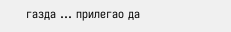газда ... прилегао да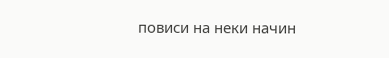повиси на неки начин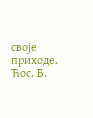своје приходе. Ћос. Б.